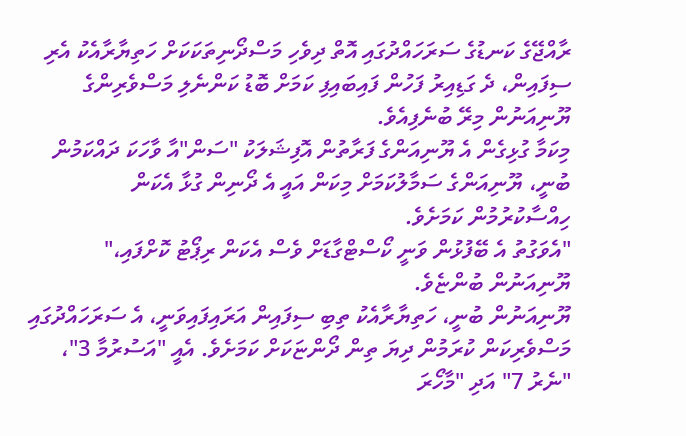ރާއްޖޭގެ ކަނޑުގެ ސަރަހައްދުގައި އޮތް ދިވެހި މަސްދޯނިތަކަކަށް ހަތިޔާރާއެކު އެރި ސިފައިން، ދެ ގަޑިއިރު ފަހުން ފައިބައިފި ކަމަށް ބޮޑު ކަންނެލި މަސްވެރިންގެ ޔޫނިއަނުން މިރޭ ބުނެފިއެވެ.
މިކަމާ ގުޅިގެން އެ ޔޫނިއަންގެ ފަރާތުން އޮފިޝަލަކު "ސަން"އާ ވާހަކަ ދައްކަމުން ބުނީ، ޔޫނިއަންގެ ސަމާލުކަމަށް މިކަން އައީ އެ ދޯނިން ގުޅާ އެކަން ހިއްސާކުރުމުން ކަމަށެވެ.
"އެވަގުތު އެ ބޭފުޅުން ވަނީ ކޯސްޓްގާޑަށް ވެސް އެކަން ރިޕޯޓު ކޮށްފައި،" ޔޫނިއަނުން ބުންޏެވެ.
ޔޫނިއަނުން ބުނީ، ހަތިޔާރާއެކު ތިބި ސިފައިން އަރައިފައިވަނީ، އެ ސަރަހައްދުގައި މަސްވެރިކަން ކުރަމުން ދިޔަ ތިން ދޯންޏަކަށް ކަމަށެވެ. އެއީ "އަސުރުމާ 3"، "ނެރު 7" އަދި "މާހޯރަ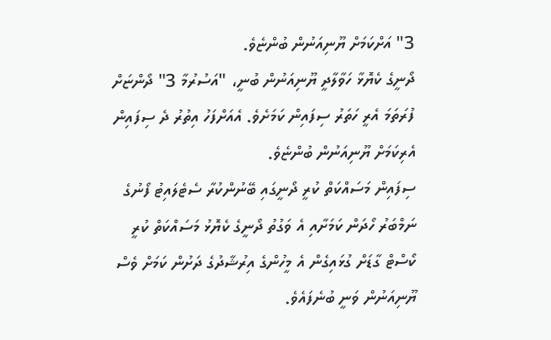3" އަށްކަމަށް ޔޫނިއަނުން ބުންޏެވެ.
ދޯނީގެ ކެޔޮޅާ ހަވާލާދީ ޔޫނިއަނުން ބުނީ، "އަސުރުމާ 3" ދޯންޏަށް ފުރަތަމަ އެރީ ހަތަރު ސިފައިން ކަމަށެވެ. އެއަށްފަހު އިތުރު ދެ ސިފައިން އެރިކަމަށް ޔޫނިއަނުން ބުންޏެވެ.
ސިފައިން މަސައްކަތް ކުރީ ދޯނީގައި ބޭނުންކުރާ ސެޓެލައިޓު ފޯނުގެ ނަމްބަރު ހޯދަން ކަމަށާއި އެ ވަގުތު ދޯނީގެ ކެޔޮޅު މަސައްކަތް ކުރީ ކޯސްޓް ގާޑަށް ގުޅައިގެން އެ މީހުންގެ އިރުޝާދުގެ ދަށުން ކަމަށް ވެސް ޔޫނިއަނުން ވަނީ ބުނެފައެވެ.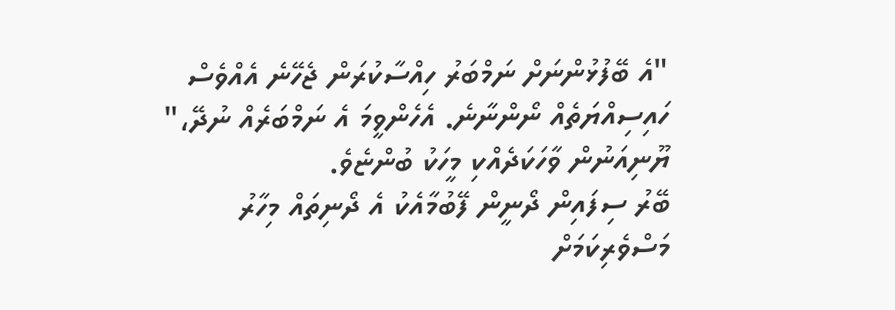"އެ ބޭފުޅުންނަށް ނަމްބަރު ހިއްސާކުރަން ޖެހޭނެ އެއްވެސް ހައިސިއްޔަތެއް ނޯންނާނެ. އެހެންވީމަ އެ ނަމްބަރެއް ނުދޭ،" ޔޫނިއަނުން ވާހަކަދެއްކި މީހަކު ބުންޏެވެ.
ބޭރު ސިފައިން ދޯނީން ފޭބުމާއެކު އެ ދޯނިތައް މިހާރު މަސްވެރިކަމަށް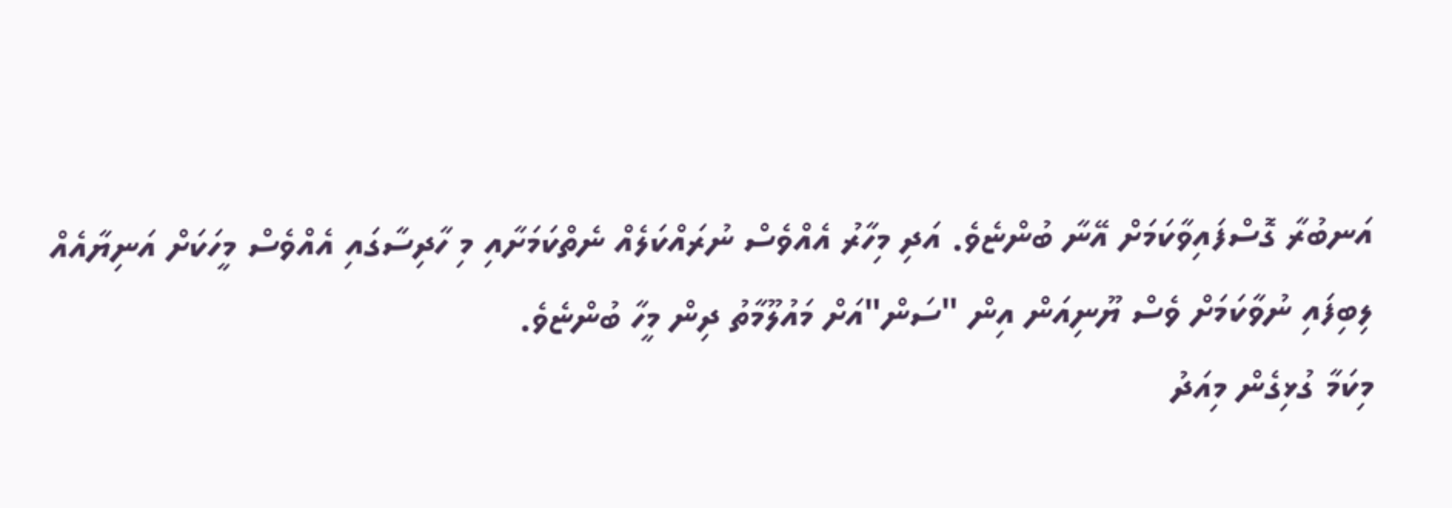އަނބުރާ ގޮސްފައިވާކަމަށް އޭނާ ބުންޏެވެ. އަދި މިހާރު އެއްވެސް ނުރައްކަލެއް ނެތްކަމަށާއި މި ހާދިސާގައި އެއްވެސް މީހަކަށް އަނިޔާއެއް ލިބިފައި ނުވާކަމަށް ވެސް ޔޫނިއަން އިން "ސަން"އަށް މައުލޫމާތު ދިން މީހާ ބުންޏެވެ.
މިކަމާ ގުޅިގެން މިއަދު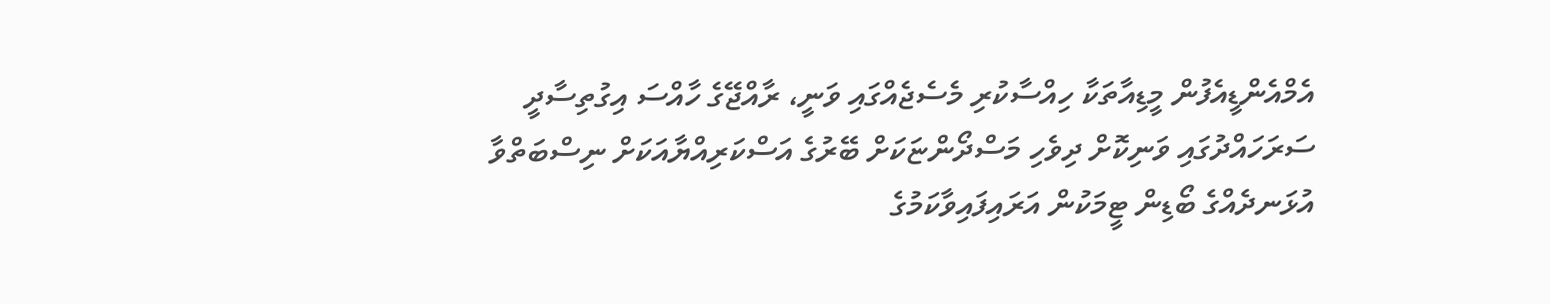އެމްއެންޑީއެފުން މީޑިއާތަކާ ހިއްސާކުރި މެސެޖެއްގައި ވަނީ، ރާއްޖޭގެ ހާއްސަ އިގުތިސާދީ ސަރަހައްދުގައި ވަނިކޮށް ދިވެހި މަސްދޯންޏަކަށް ބޭރުގެ އަސްކަރިއްޔާއަކަށް ނިސްބަތްވާ އުޅަނދެއްގެ ބޯޑިން ޓީމަކުން އަރައިފައިވާކަމުގެ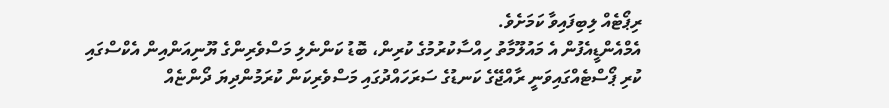ރިޕޯޓެއް ލިބިފައިވާ ކަމަށެވެ.
އެމްއެންޑީއެފުން އެ މައުލޫމާތު ހިއްސާކުރުމުގެ ކުރިން، ބޮޑު ކަންނެލި މަސްވެރިންގެ ޔޫނިއަންއިން އެކްސްގައި ކުރި ޕޯސްޓެއްގައިވަނީ ރާއްޖޭގެ ކަނޑުގެ ސަރަހައްދުގައި މަސްވެރިކަން ކުރަމުންދިޔަ ދޯންޏެއް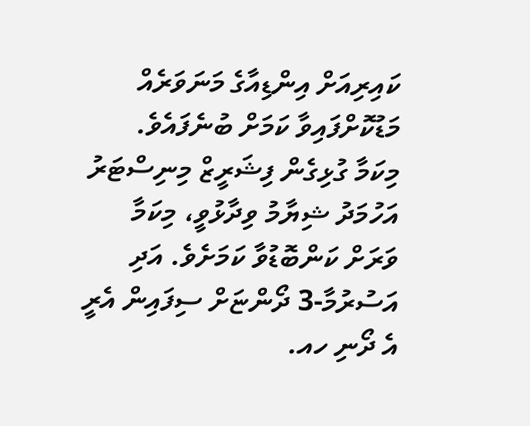ކައިރިއަށް އިންޑިއާގެ މަނަވަރެއް މަޑުކޮށްފައިވާ ކަމަށް ބުނެފައެވެ.
މިކަމާ ގުޅިގެން ފިޝަރީޒް މިނިސްޓަރު އަހުމަދު ޝިޔާމު ވިދާޅުވީ، މިކަމާ ވަރަށް ކަންބޮޑުވާ ކަމަށެވެ. އަދި އަސުރުމާ-3 ދޯންޏަށް ސިފައިން އެރީ އެ ދޯނި ހއ.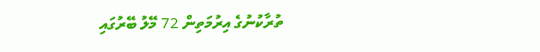ތުރާކުނުގެ އިރުމަތިން 72 މޭލު ބޭރުގައި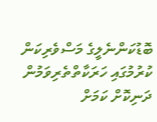ބޮޑުކަންނެލީގެ މަސްވެރިކަން ކުރުމުގައި ހަރަކާތްތެރިވަމުން ދަނިކޮށް ކަމަށް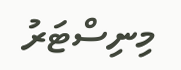މިނިސްޓަރު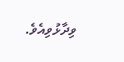ވިދާޅުވިއެވެ.